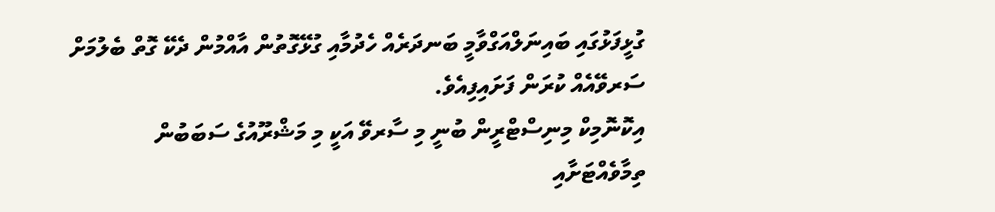ގުޅީފަޅުގައި ބައިނަލްއަގްވާމީ ބަނދަރެއް ހެދުމާއި ގުޅޭގޮތުން އާއްމުން ދެކޭ ގޮތް ބެލުމަށް ސަރވޭއެއް ކުރަން ފަށައިފިއެވެ.
އިކޮނޮމިކް މިނިސްޓްރީން ބުނީ މި ސާރވޭ އަކީ މި މަޝްރޫއުގެ ސަބަބުން ތިމާވެއްޓަށާއި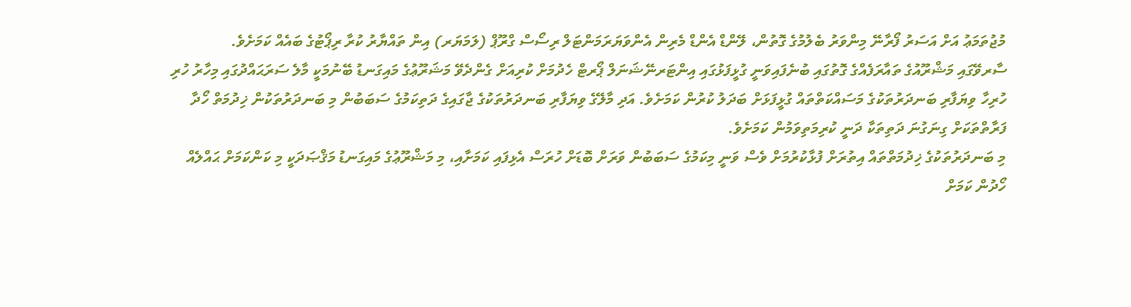މުޖުތަމަޢު އަށް އަސަރު ފޯރާނޭ މިންވަރު ބެލުމުގެ ގޮތުން، ލޭންޑް އެންޑް މެރިން އެންވަޔަރަމަންޓަލް ރިސޯސް ގްރޫޕް (ލަމަޔަރ) އިން ތައްޔާރު ކުރާ ރިޕޯޓުގެ ބައެއް ކަމަށެވެ.
ސާރވޭގައި މަޝްރޫއުގެ ތައާރަފެއްގެ ގޮތުގައި ބުނެފައިވަނީ ގުޅީފަޅުގައި އިންޓަރނޭޝަނަލް ޕޯރޓް ހެދުމަށް ކުރިއަށް ގެންދެވޭ މަޝަރޫޢުގެ މައިގަނޑު ބޭނުމަކީ މާލެ ސަރަޙައްދުގައި މިހާރު ހުރި ހުރިހާ ވިޔަފާރި ބަނދަރުތަކުގެ މަސައްކަތްތައް ގުޅީފަޅަށް ބަދަލު ކުރުން ކަމަށެވެ. އަދި މާލޭގެ ވިޔަފާރި ބަނދަރުތަކުގެ ޖާގައިގެ ދަތިކަމުގެ ސަބަބުން މި ބަނދަރުތަކުން ޚިދުމަތް ހޯދާ ފަރާތްތަކަށް ގިނަގުނަ ދަތިތަކާ ދަނީ ކުރިމަތިވަމުން ކަމަށެވެ.
މި ބަނދަރުތަކުގެ ޚިދުމަތްތައް އިތުރަށް ފުޅާކުރުމަށް ވެސް ވަނީ މިކަމުގެ ސަބަބުން ވަރަށް ބޮޑަށް ހުރަސް އެޅިފައި ކަމަށާއި، މި މަޝްރޫޢުގެ މައިގަނޑު މަޤްޞަދަކީ މި ކަންކަމަށް ޙައްލެއް ހޯދުން ކަމަށް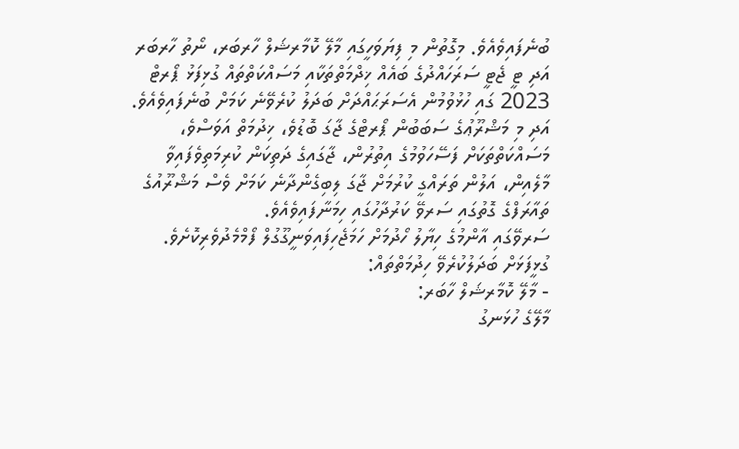ބުނެފައިވެއެވެ. މިގޮތުން މި ފިޔަވަހީގައި މާލޭ ކޮމާރޝަލް ހާރބަރ، ނޯތު ހާރބަރ އަދި ޓީ ޖެޓީ ސަރަހައްދުގެ ބައެއް ޚިދްމަތްތަކާއި މަސައްކަތްތައް ގުޅިފަޅު ޕޯރޓް 2023 ގައި ހުޅުވުމުން އެސަރަޙައްދަށް ބަދަލު ކުރެވޭނެ ކަމަށް ބުނެފައިވެއެވެ. އަދި މި މަޝްރޫޢުގެ ސަބަބުން ޕޯރޓްގެ ޖާގަ ބޮޑުވެ، ޚިދުމަތް އަވަސްވެ، މަސައްކަތްތަކަށް ފަސޭހަވުމުގެ އިތުރުން، ޖާގައިގެ ދަތިކަން ކުރިމަތިވެފައިވާ މާލެއިން، އަލުން ތަރައްގީ ކުރުމަށް ޖާގަ ލިބިގެންދާނެ ކަމަށް ވެސް މަޝްރޫއުގެ ތައާރަފްގެ ގޮތުގައި ސަރވޭ ކަރުދާހުގައި ހިމަނާފައިވެއެވެ.
ސަރވޭގައި އާންމުގެ ހިޔާލު ހޯދުމަށް ހަމަޖެހިފައިވަނީގޫގުލް ފޯމްމެދުވެރިކޮށެވެ.
ގުޅީފަޅަށް ބަދަލުކުރެވޭ ހިދުމަތްތައް:
- މާލޭ ކޮމާރޝަލް ހާބަރ:
މާލޭގެ ހުޅަނގު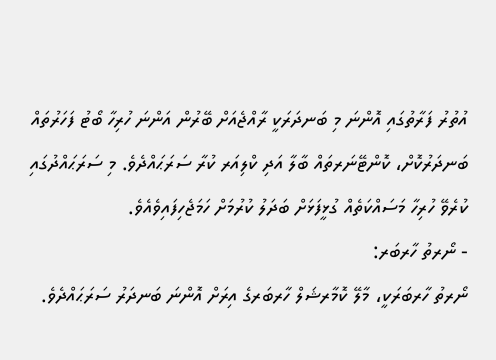އުތުރު ފަރާތުގައި އޮންނަ މި ބަނދަރަކީ ރާއްޖެއަށް ބޭރުން އަންނަ ހުރިހާ ބޯޓު ފަހަރުތައް ބަނދަރުކޮށް، ކޮންޓޭނަރތައް ބާލާ އަދި ކްލިއަރ ކުރާ ސަރަޙައްދެވެ. މި ސަރަޙައްދުގައި ކުރެވޭ ހުރިހާ މަސައްކަތެއް ގުޅީފަޅަށް ބަދަލު ކުރުމަށް ހަމަޖެހިފައިވެއެވެ.
- ނޯރތު ހާރބަރ:
ނޯރތު ހާރބަރަކީ، މާލޭ ކޮމާރޝަލް ހާރބަރގެ އިރަށް އޮންނަ ބަނދަރު ސަރަޙައްދެވެ.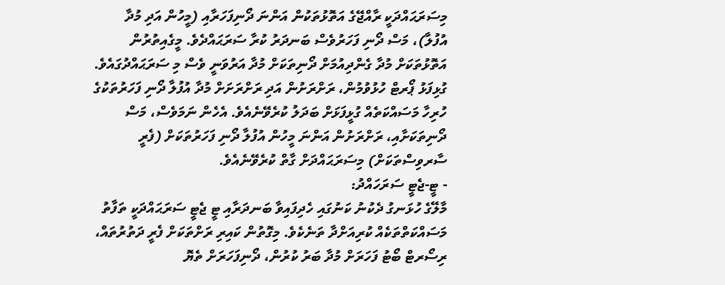މިސަރަޙައްދަކީ ރާއްޖޭގެ އަތޮޅުތަކުން އަންނަ ދޯނިފަހަރާއި (މީހުން އަދި މުދާ އުފުލާ)، މަސް ދޯނި ފަހަރުވެސް ބަނދަރު ކުރާ ސަރަޙައްދެވެ. މީގެއިތުރުން އަތޮޅުތަކަށް މުދާ ގެންދިއުމަށް ދޯނިތަކަށް މުދާ އަރުވަނީ ވެސް މި ސަރަޙައްދުގައެވެ.
ގުޅިފަޅު ޕޯރޓް ހުޅުވުމުން، ރަށްރަށުން އަދި ރަށްރަށަށް މުދާ އުފުލާ ދޯނި ފަހަރުތަކުގެ ހުރިހާ މަސައްކަތެއް ގުޅީފަޅަށް ބަދަލު ކުރެވޭނެއެވެ. އެހެން ނަމަވެސް، މަސް ދޯނިތަކަށާއި، ރަށްރަށުން އަންނަ މީހުން އުފުލާ ދޯނި ފަހަރުތަކަށް (ފެރީ ސާރވިސްތަކަށް) މިސަރަޙައްދަށް ގާތް ކުރެވޭނެއެވެ.
- ޓީ-ޖެޓީ ސަރަހައްދު:
މާލޭގެ ހުޅަނގު ދެކުނު ކަނުގައި ހެދިފައިވާ ބަނދަރާއި ޓީ ޖެޓީ ސަރަޙައްދަކީ ތަފާތު މަސައްކަތްތަކެއް ކުރިއަށްދާ ތަނެކެވެ. މިގޮތުން ކައިރި ރަށްތަކަށް ފެރީ ދަތުރުތައް، ރިސޯރޓް ބޯޓު ފަހަރަށް މުދާ ބަރު ކުރުން، ދޯނިފަހަރަށް ތެޔޮ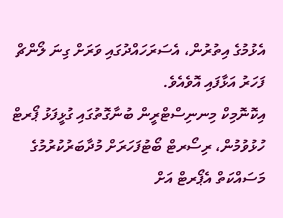އެޅުމުގެ އިތުރުން، އެސަރަހައްދުގައި ވަރަށް ގިނަ ލޯންޗް ފަހަރު އަޅާފައި އޮވެއެވެ.
އިކޮނޮމިކް މިނނިސްޓްރީން ބުނާގޮތުގައި ގުޅީފަޅު ޕޯރޓް ހުޅުވުމުން، ރިސޯރޓް ބޯޓުފަހަރަށް މުދާބަރުކުރުމުގެ މަސައްކަތް އެޕޯރޓް އަށް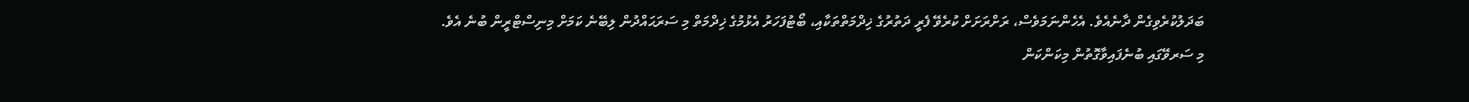ބަދަލުކުރެވިގެން ދާނެއެވެ. އެހެންނަމަވެސް، ރަށްރަށަށް ކުރެވޭ ފެރީ ދަތުރުގެ ޚިދްމަތްތަކާއި، ބޯޓުފަހަރު އެޅުމުގެ ޚިދްމަތް މި ސަރަޙައްދުން ލިބޭނެ ކަމަށް މިނިސްޓްރީން ބުނެ އެވެ.
މި ސަރވޭގައި ބުނެފައިވާގޮތުން މިކަންކަން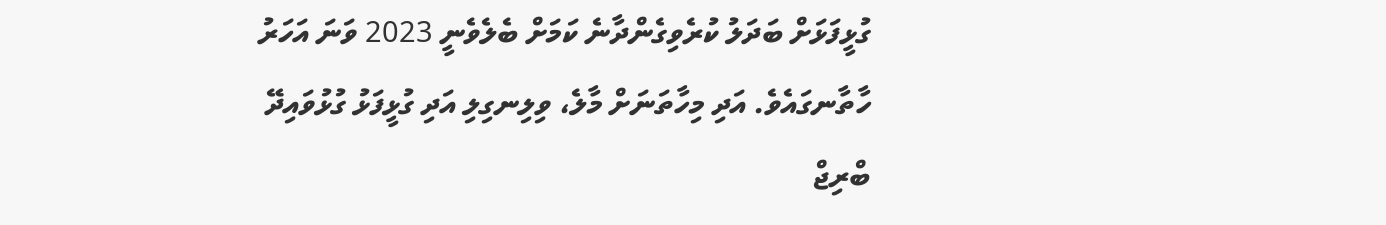ގުޅީފަޅަށް ބަދަލު ކުރެވިގެންދާނެ ކަމަށް ބެލެވެނީ 2023 ވަނަ އަހަރު ހާތާނގައެވެ. އަދި މިހާތަނަށް މާލެ، ވިލިނގިލި އަދި ގުޅީފަޅު ގުޅުވައިދޭ ބްރިޖް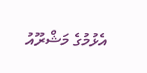އެޅުމުގެ މަޝްރޫއު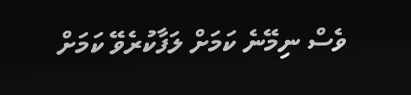ވެސް ނިމޭނެ ކަމަށް ލަފާކުރެވޭ ކަމަށް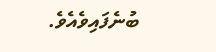ބުނެފައިވެއެވެ.